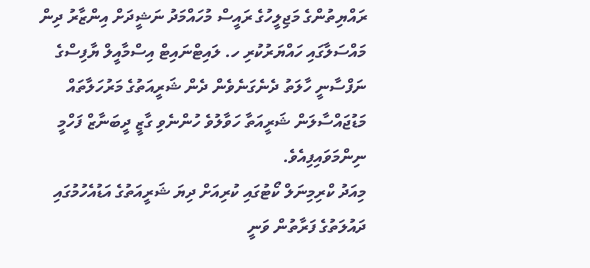ރައްޔިތުންގެ މަޖިލީހުގެ ރައީސް މުހައްމަދު ނަޝީދަށް އިންޒާރު ދިން މައްސަލާގައި ހައްޔަރުކުރި ހ. ލައިޓްނައިޓް އިސްމާއީލް ޔާފިސްގެ ނަފްސާނީ ހާލަތު ދެނެގަނެވެން ދެން ޝަރީއަތުގެ މަރުހަލާތައް މަޑުޖައްސާލަން ޝަރީއަތާ ހަވާލުވެ ހުންނެވި ގާޒީ ދީބަނާޒް ފަހްމީ ނިންމަވައިފިއެވެ.
މިއަދު ކްރިމިނަލް ކޯޓުގައި ކުރިއަށް ދިޔަ ޝަރީއަތުގެ އަޑުއެހުމުގައި ދައުލަތުގެ ފަރާތުން ވަނީ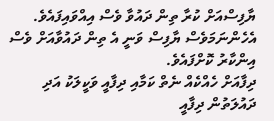ޔާފިސްއަށް ކުރާ ތިން ދައުވާ ވެސް އިއްވައިފައެވެ. އެހެންނަމަވެސް ޔާފިސް ވަނީ އެ ތިން ދައުވާއަށް ވެސް އިންކާރު ކޮށްފައެވެ.
ދިފާއަށް ހެއްކެއް ނެތް ކަމާއި ދިފާއީ ވަކީލަކު އަދި ދައުލަތުން ދިފާއީ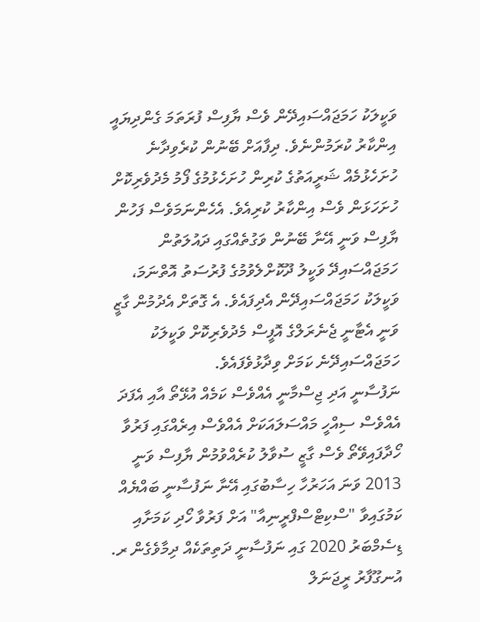ވަކީލަކު ހަމަޖައްސައިދޭން ވެސް ޔާފިސް ފުރަތަމަ ގެންދިޔައީ އިންކާރު ކުރަމުންނެވެ. ދިފާއަށް ބޭނުން ކުރެވިދާނެ ހުށަހެޅުމެއް ޝަރީއަތުގެ ކުރިން ހުށަހެޅުމުގެ ފޯމު މެދުވެރިކޮށް ހުށަހަޅަން ވެސް އިންކާރު ކުރިއެވެ. އެހެންނަމަވެސް ފަހުން ޔާފިސް ވަނީ އޭނާ ބޭނުން ވަގުތެއްގައި ދައުލަތުން ހަމަޖައްސައިދޭ ވަކީލު ދޫކޮށްލެވުމުގެ ފުރުސަތު އޮތްނަމަ، ވަކީލަކު ހަމަޖައްސައިދޭން އެދިފައެވެ. އެ ގޮތަށް އެދުމުން ގާޒީ ވަނީ އެޓާނީ ޖެނެރަލްގެ އޮފީސް މެދުވެރިކޮށް ވަކީލަކު ހަމަޖައްސައިދޭނެ ކަމަށް ވިދާޅުވެފައެވެ.
ނަފުސާނީ އަދި ޖިސްމާނީ އެއްވެސް ކަމެއް އުޅޭތޯ އާއި އެފަދަ އެއްވެސް ސިއްހީ މައްސަލައަކަށް އެއްވެސް އިރެއްގައި ފަރުވާ ހޯދާފައިވޭތޯ ވެސް ގާޒީ ސުވާލު ކުރެއްވުމުން ޔާފިސް ވަނީ 2013 ވަނަ އަހަރުހާ ހިސާބުގައި އޭނާ ނަފުސާނީ ބައްޔެއް ކަމުގައިވާ "ސްކިޓްސްފްރީނިއާ" އަށް ފަރުވާ ހޯދި ކަމަށާއި ޑިސެމްބަރު 2020 ގައި ނަފުސާނީ ދަތިތަކެއް ދިމާވެގެން ރ. އުނގޫފާރު ރީޖަނަލް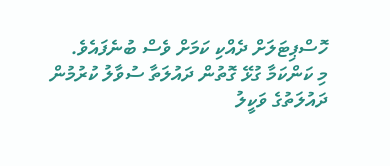ހޮސްޕިޓަލަށް ދެއްކި ކަމަށް ވެސް ބުނެފައެވެ.
މި ކަންކަމާ ގުޅޭ ގޮތުން ދައުލަތާ ސުވާލު ކުރުމުން ދައުލަތުގެ ވަކީލު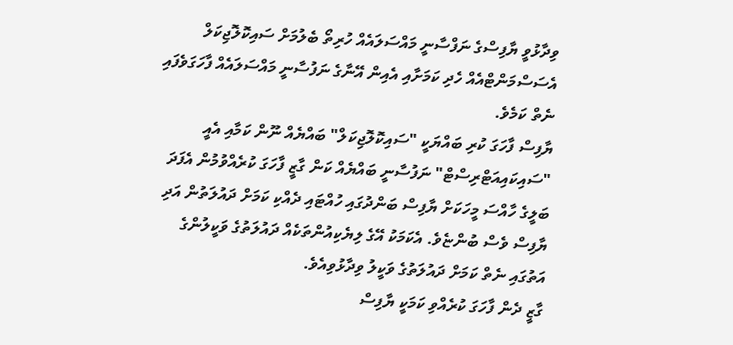ވިދާޅުވީ ޔާފިސްގެ ނަފްސާނީ މައްސަލައެއް ހުރިތޯ ބެލުމަށް ސައިކޮލޮޖިކަލް އެސަސްމަންޓްއެއް ހެދި ކަމަށާއި އެއިން އޭނާގެ ނަފުސާނީ މައްސަލައެއް ފާހަގަވެފައި ނެތް ކަމެވެ.
ޔާފިސް ފާހަގަ ކުރި ބައްޔަކީ "ސައިކޮލޮޖިކަލް" ބައްޔެއް ނޫން ކަމާއި އެއީ "ސައިކައިއަޓްރިސްޓް" ނަފުސާނީ ބައްޔެއް ކަން ގާޒީ ފާހަގަ ކުރެއްވުމުން އެފަދަ ބަލީގެ ހާއްސަ މީހަކަށް ޔާފިސް ބަންދުގައި ހުއްޓައި ދެއްކި ކަމަށް ދައުލަތުން އަދި ޔާފިސް ވެސް ބުންޏެވެ. އެކަމަކު އޭގެ ލިޔެކިއުންތަކެއް ދައުލަތުގެ ވަކީލުންގެ އަތުގައި ނެތް ކަމަށް ދައުލަތުގެ ވަކީލު ވިދާޅުވިއެވެ.
ގާޒީ ދެން ފާހަގަ ކުރެއްވި ކަމަކީ ޔާފިސް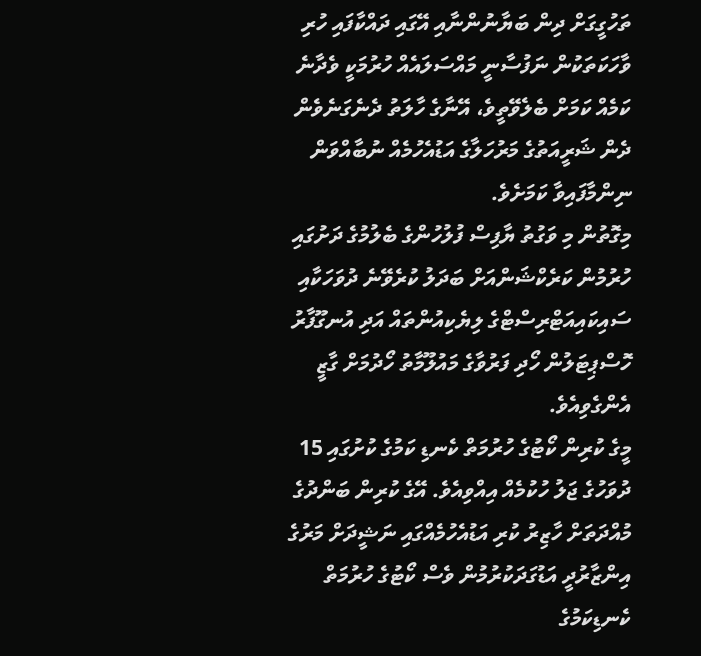ތަހުގީގަށް ދިން ބަޔާނުންނާއި އޭގައި ދައްކާފައި ހުރި ވާހަކަތަކުން ނަފުސާނީ މައްސަލައެއް ހުރުމަކީ ވެދާނެ ކަމެއް ކަމަށް ބެލެވޭތީވެ، އޭނާގެ ހާލަތު ދެނެގަނެވެން ދެން ޝަރީއަތުގެ މަރުހަލާގެ އަޑުއެހުމެއް ނުބާއްވަން ނިންމާފައިވާ ކަމަށެވެ.
މިގޮތުން މި ވަގުތު ޔާފިސް ފުލުހުންގެ ބެލުމުގެ ދަށުގައި ހުރުމުން ކަރެކްޝަންއަށް ބަދަލު ކުރެވޭނެ ދުވަހަކާއި ސައިކައިއަޓްރިސްޓްގެ ލިޔެކިއުންތައް އަދި އުނގޫފާރު ހޮސްޕިޓަލުން ހޯދި ފަރުވާގެ މައުލޫމާތު ހޯދުމަށް ގާޒީ އެންގެވިއެވެ.
މީގެ ކުރިން ކޯޓުގެ ހުރުމަތް ކެނޑި ކަމުގެ ކުށުގައި 15 ދުވަހުގެ ޖަލު ހުކުމެއް އިއްވިއެވެ. އޭގެ ކުރިން ބަންދުގެ މުއްދަތަށް ހާޒިރު ކުރި އަޑުއެހުމެއްގައި ނަޝީދަށް މަރުގެ އިންޒާރުދީ އަޑުގަދަކުރުމުން ވެސް ކޯޓުގެ ހުރުމަތް ކެނޑިކަމުގެ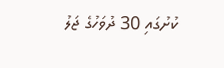ކުށުގައި 30 ދުވަހުގެ ޖަލު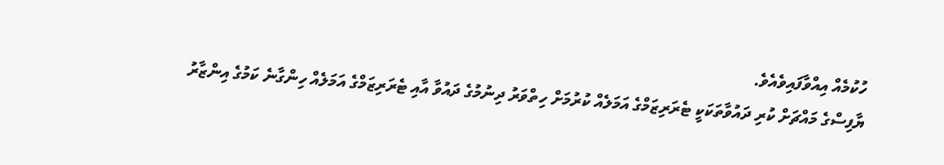ހުކުމެއް އިއްވާފައިވެއެވެ.
ޔާފިސްގެ މައްޗަށް ކުރި ދައުވާތަކަކީ ޓެރަރިޒަމްގެ އަމަލެއް ކުރުމަށް ހިތްވަރު ދިނުމުގެ ދައުވާ އާއި ޓެރަރިޒަމްގެ އަމަލެއް ހިންގާނެ ކަމުގެ އިންޒާރު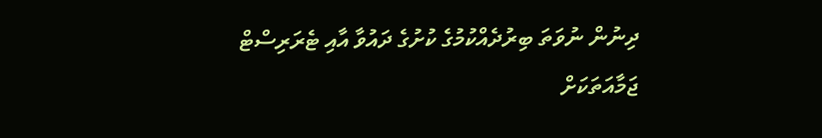ދިނުން ނުވަތަ ބިރުދެއްކުމުގެ ކުށުގެ ދައުވާ އާއި ޓެރަރިސްޓް ޖަމާއަތަކަށް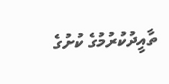ތާއީދުކުރުމުގެ ކުށުގެ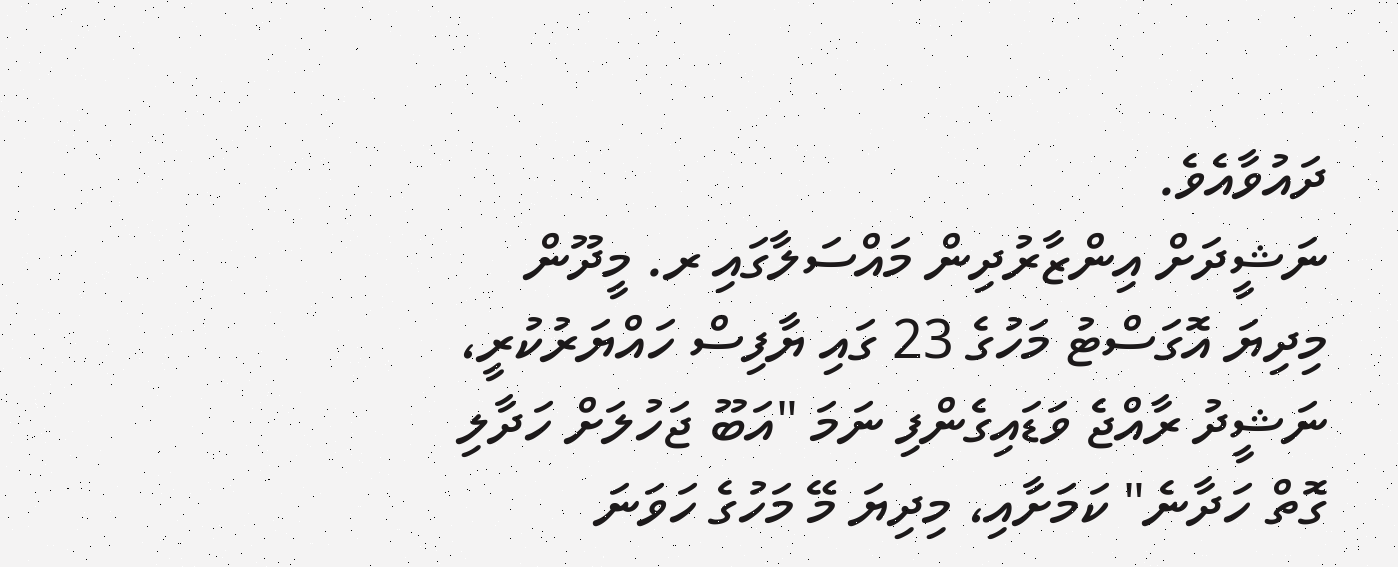ދައުވާއެވެ.
ނަޝީދަށް އިންޒާރުދިން މައްސަލާގައި ރ. މީދޫން މިދިޔަ އޮގަސްޓު މަހުގެ 23 ގައި ޔާފިސް ހައްޔަރުކުރީ، ނަޝީދު ރާއްޖެ ވަޑައިގެންފި ނަމަ "އަބޫ ޖަހުލަށް ހަދާލި ގޮތް ހަދާނެ" ކަމަށާއި، މިދިޔަ މޭ މަހުގެ ހަވަނަ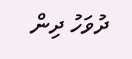ދުވަހު ދިން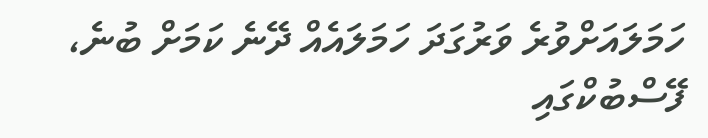ހަމަލައަށްވުރެ ވަރުގަދަ ހަމަލައެއް ދޭނެ ކަމަށް ބުނެ، ފޭސްބުކްގައި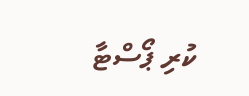ކުރި ޕޯސްޓާ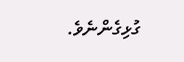ގުޅިގެންނެވެ.